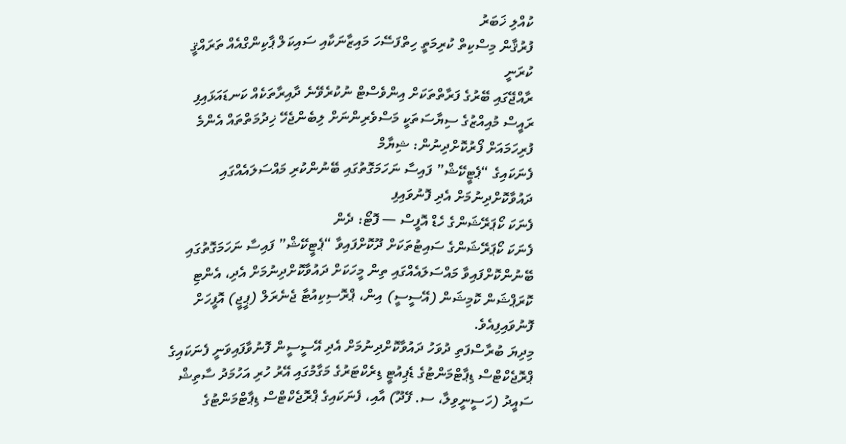ކުއްލި ޚަބަރު
ފުރުޤާން މިސްކިތް ކުރިމަތީ ހިތްފަސޭހަ މައިޒާނަކާއި ސައިކަލް ޕާކިންގްއެއް ތަރައްޤީ ކުރަނީ
ރާއްޖޭގައި ބޭރުގެ ފަރާތްތަކަށް އިންވެސްޓް ނުކުރެވޭނެ ދާއިރާތަކެއް ކަނޑައަޅައިފި
ރައީސް މުއިއްޒުގެ ސިޔާސަތަކީ މަސްވެރިންނަށް ލިބެންޖެހޭ ޚިދުމަތްތައް އެންމެ ފުރިހަމައަށް ފޯރުކޮށްދިނުން: ޝިޔާމް
ފެނަކައިގެ “ޕެޓީކޭޝް” ފައިސާ ނަހަމަގޮތުގައި ބޭނުންކުރި މައްސަލައެއްގައި ދައުވާކޮށްދިނުމަށް އެދި ފޮނުވައިފި
ފެނަކަ ކޯޕަރޭޝަންގެ ހެޑް އޮފީސް — ފޮޓޯ: ދެން
ފެނަކަ ކޯޕަރޭޝަންގެ ސައިޓުތަކަށް ދޫކޮށްފައިވާ “ޕެޓީކޭޝް” ފައިސާ ނަހަމަގޮތުގައި ބޭނުންކޮށްފައިވާ މައްސަލައެއްގައި ތިން މީހަކަށް ދައުވާކޮށްދިނުމަށް އެދި، އެންޓި ކޮރަޕްޝަން ކޮމިޝަން (އޭސީސީ) އިން، ޕްރޮސިކިއުޓާ ޖެނެރަލް (ޕީޖީ) އޮފީހަށް ފޮނުވައިފިއެވެ.
މިދިޔަ ބުރާސްފަތި ދުވަހު ދައުވާކޮށްދިނުމަށް އެދި އޭސީސީން ފޮނުވާފައިވަނީ ފެނަކައިގެ ޕްރޮޖެކްޓްސް ޑިޕާޓްމަންޓުގެ ޑެޕިއުޓީ ޑިރެކްޓަރުގެ މަގާމުގައި އޭރު ހުރި އަހުމަދު ސާތިޝް ސައީދު (ހަސީނީވިލާ، ސ. ފޭދޫ) އާއި، ފެނަކައިގެ ޕްރޮޖެކްޓްސް ޑިޕާޓްމަންޓުގެ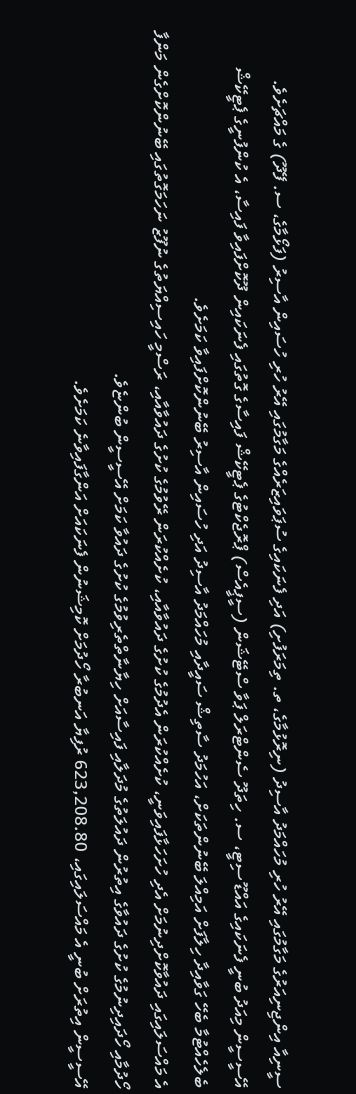ސީނިއާ އިންޖިނިއަރުގެ މަގާމުގައި އޭރު ހުރި މުހައްމަދު އާސިދު (ނިރޮޅުމާގެ، ތ. ތިމަރަފުށި) އަދި ފެނަކައިގެ ސުޕަވައިޒަރެއްގެ މަގާމުގައި އޭރު ހުރި ހުސައިން އާސިރު (ފަޅޯމާގެ، ސ. ފޭދޫ) ގެ މައްޗަށެވެ.
އޭސީސީން މިއަދު ބުނީ ފެނަކައިގެ އައްޑޫ ސިޓީ، ސ. ހިތަދޫ ސެންޓްރަލް ޕަވާ ސްޓޭޝަން (ސީޕީއެސް) ޕްރޮޖެކްޓުގެ ޕެޓީކޭޝް ފައިސާގެ ގޮތުގައި ފެނަކައިން ދޫކޮށްފައިވާ ފައިސާ، އެ ކުންފުނީގެ ޕެޓީކޭޝް ބެލެހެއްޓުމާ ބެހޭ ގަވާއިދާ ހިލާފަށް އަމިއްލަ ބޭނުންތަކަށް، އަހުމަދު ސާތިޝް ސައީދާއި މުހައްމަދު އާސިދު އަދި ހުސައިން އާސިރު ބޭނުންކޮށްފައިވާ ކަމަށެވެ.
އެ މައްސަލައިގައި ދައުވާކޮށްދިނުމަށް އެދި ހުށަހަޅާފައިވަނީ، ކުށެއްކުރަން އެދުމުގެ ކުށުގެ ދައުވާއާއި، ކުށެއްކުރަން ރޭވުމުގެ ކުށުގެ ދައުވާއާއި، ރަސްމީ ހައިސިއްޔަތުގެ ނުފޫޒު ނަހަމަގޮތުގައި ބޭނުންކޮށްގެން މަންފާ ހޯދުމާއި ހޯދައިދިނުމުގެ ކުށުގެ ދައުވާގެ އިތުރުން ދައުލަތުގެ މުދަލާއި ފައިސާއަށް ހިޔާނާތްތެރިވުމުގެ ކުށުގެ ދައުވާ ކަމަށް އޭސީސީން ބުންޏެވެ.
އޭސީސީން އިތުރަށް ބުނީ އެ މައްސަލައިގައި، 623,208.80 ރުފިޔާ އަނބުރާ ހޯދުމަށް ކޮމިޝަނުން ފެނަކައަށް އަންގާފައިވާނެ ކަމަށެވެ.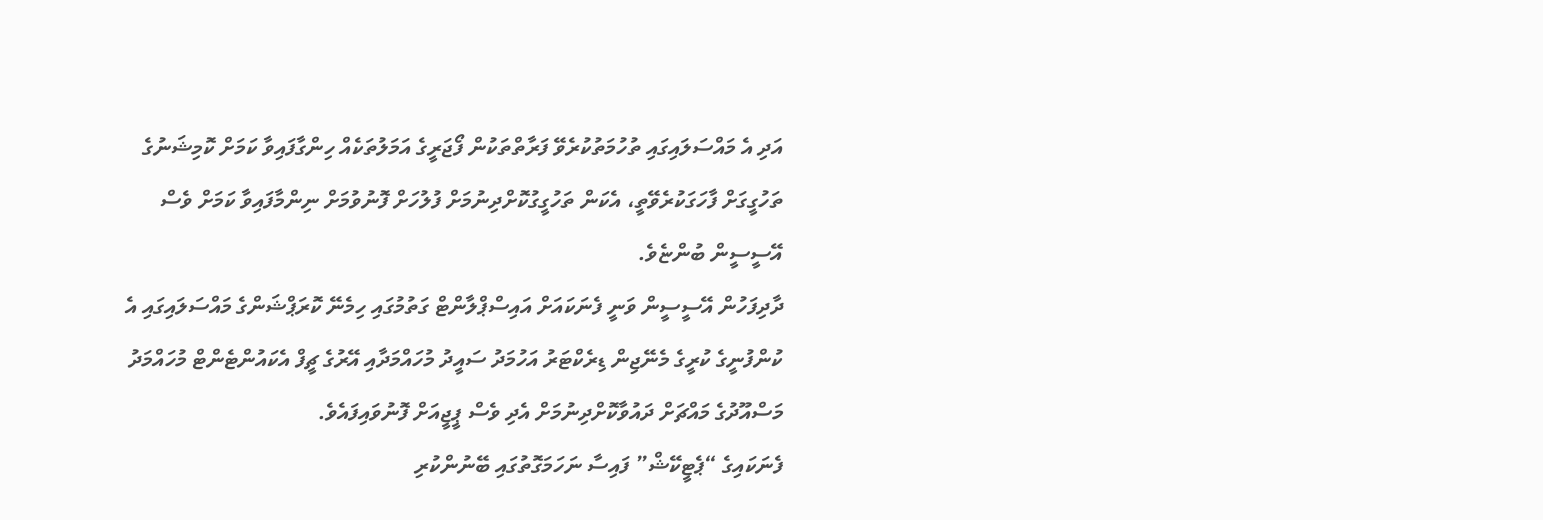އަދި އެ މައްސަލައިގައި ތުހުމަތުކުރެވޭ ފަރާތްތަކުން ފޯޖަރީގެ އަމަލުތަކެއް ހިންގާފައިވާ ކަމަށް ކޮމިޝަނުގެ ތަހުގީގަށް ފާހަގަކުރެވޭތީ، އެކަން ތަހުގީގުކޮށްދިނުމަށް ފުލުހަށް ފޮނުވުމަށް ނިންމާފައިވާ ކަމަށް ވެސް އޭސީސީން ބުންޏެވެ.
ދާދިފަހުން އޭސީސީން ވަނީ ފެނަކައަށް އައިސްޕްލާންޓް ގަތުމުގައި ހިމެނޭ ކޮރަޕްޝަންގެ މައްސަލައިގައި އެ ކުންފުނީގެ ކުރީގެ މެނޭޖިން ޑިރެކްޓަރު އަހުމަދު ސައީދު މުހައްމަދާއި އޭރުގެ ޗީފް އެކައުންޓެންޓް މުހައްމަދު މަސްއޫދުގެ މައްޗަށް ދައުވާކޮށްދިނުމަށް އެދި ވެސް ޕީޖީއަށް ފޮނުވައިފައެވެ.
ފެނަކައިގެ “ޕެޓީކޭޝް” ފައިސާ ނަހަމަގޮތުގައި ބޭނުންކުރި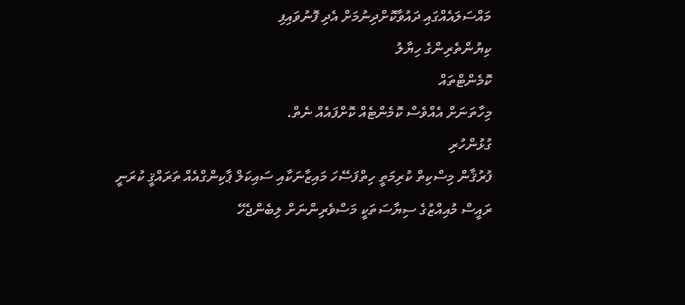މައްސަލައެއްގައި ދައުވާކޮށްދިނުމަށް އެދި ފޮނުވައިފި
ކިޔުންތެރިންގެ ހިޔާލު
ކޮމެންޓްތައް
މިހާތަނަށް އެއްވެސް ކޮމެންޓެއް ކޮށްފައެއް ނެތް.
ގުޅުންހުރި
ފުރުޤާން މިސްކިތް ކުރިމަތީ ހިތްފަސޭހަ މައިޒާނަކާއި ސައިކަލް ޕާކިންގްއެއް ތަރައްޤީ ކުރަނީ
ރައީސް މުއިއްޒުގެ ސިޔާސަތަކީ މަސްވެރިންނަށް ލިބެންޖެހޭ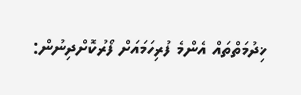ޚިދުމަތްތައް އެންމެ ފުރިހަމައަށް ފޯރުކޮށްދިނުން: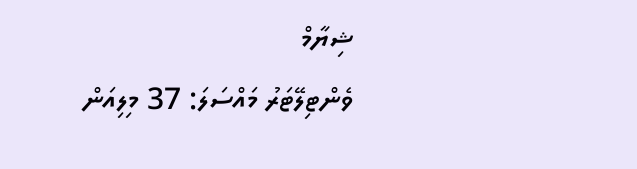ޝިޔާމް
ވެންޓިލޭޓަރު މައްސަލަ: 37 މިލިއަން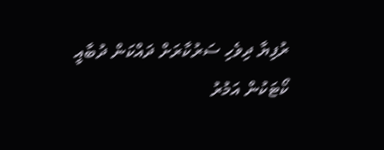ރުފިޔާ ދިވެހި ސަރުކާރަށް ދައްކަން ދުބާއީ ކޯޓަކުން އަމުރު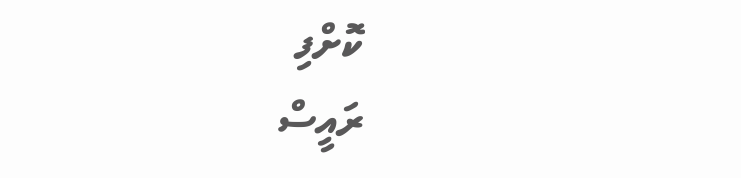ކޮށްފި
ރައީސް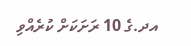އދ.ގެ 10 ރަށަކަށް ކުރެއްވި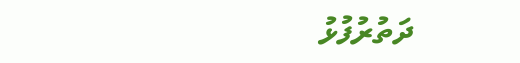ދަތުރުފުޅު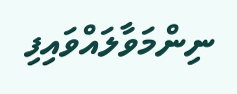ނިންމަވާލައްވައިފި